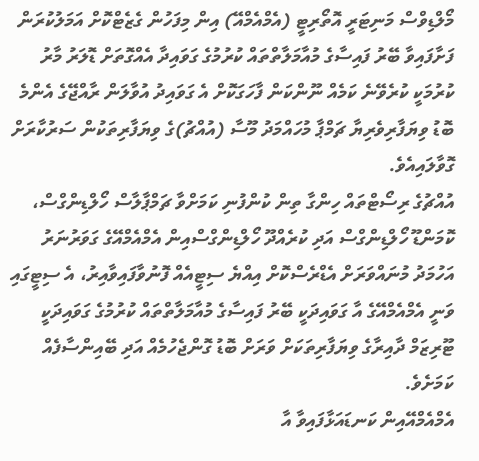މޯލްޑިވްސް މަނިޓަރީ އޮތޯރިޓީ (އެމްއެމްއޭ) އިން މިފަހުން ގެޒެޓްކޮށް އަމަލުކުރަން ފަށާފައިވާ ބޭރު ފައިސާގެ މުއާމަލާތްތައް ކުރުމުގެ ގަވައިދާ އެއްގޮތަށް ޑޮލަރު މާރު ކުރުމަކީ ކުރެވޭނެ ކަމެއް ނޫންކަން ފާހަގަކޮށް އެ ގަވައިދު އުވާލަން ރާއްޖޭގެ އެންމެ ބޮޑު ވިޔަފާރިވެރިޔާ ޗަމްޕާ މުހައްމަދު މޫސާ (އުއްޗު)ގެ ވިޔަފާރިތަކުން ސަރުކާރަށް ގޮވާލައިއެވެ.
އުއްޗުގެ ރިސޯޓްތައް ހިންގާ ތިން ކުންފުނި ކަމަށްވާ ޗަމްޕާލާސް ހޯލްޑިންގްސް، ކޮމަންޑޫ ހޯލްޑިންގްސް އަދި ކުރެއްދޫ ހޯލްޑިންގްސްއިން އެމްއެމްއޭގެ ގަވަރުނަރު އަހުމަދު މުނައްވަރަށް އެޑްރެސްކޮށް އިއްޔެ ސިޓީއެއް ފޮނުވާފައިވާއިރު، އެ ސިޓީގައި ވަނީ އެމްއެމްއޭގެ އާ ގަވައިދަކީ ބޭރު ފައިސާގެ މުއާމަލާތްތައް ކުރުމުގެ ގަވައިދަކީ ޓޫރިޒަމް ދާއިރާގެ ވިޔަފާރިތަކަށް ވަރަށް ބޮޑު ގޮންޖެހުމެއް އަދި ބޭއިންސާފެއް ކަމަށެވެ.
އެމްއެމްއޭއިން ކަނޑައަޅާފައިވާ އާ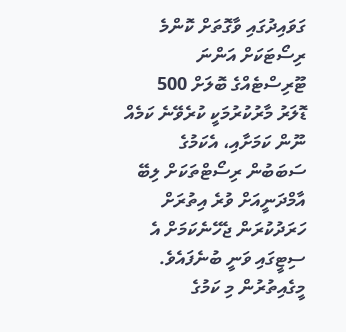ގަވައިދުގައި ވާގޮތަށް ކޮންމެ ރިސޯޓަކަށް އަންނަ ޓޫރިސްޓެއްގެ ބޮލަށް 500 ޑޮލަރު މާރުކުރުމަކީ ކުރެވޭނެ ކަމެއް ނޫން ކަމަށާއި، އެކަމުގެ ސަބަބުން ރިސޯޓްތަކަށް ލިބޭ އާމްދަނީއަށް ވުރެ އިތުރަށް ހަރަދުކުރަން ޖެހޭނެކަމަށް އެ ސިޓީގައި ވަނީ ބުނެފައެވެ.
މީގެއިތުރުން މި ކަމުގެ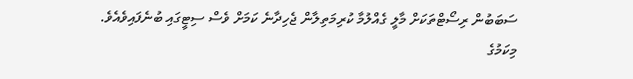ސަބަބުން ރިސޯޓްތަކަށް މާލީ ގެއްލުމާ ކުރިމަތިލާން ޖެހިދާނެ ކަމަށް ވެސް ސިޓީގައި ބުނެފައިވެއެވެ. މިކަމުގެ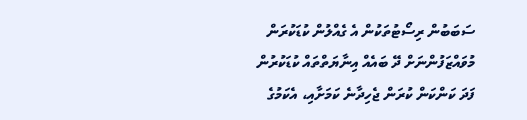ސަބަބުން ރިސޯޓުތަކުން އެ ގެއްލުން ކުޑަކުރަން މުވައްޒަފުންނަށް ދޭ ބައެއް އިނާޔަތްތައް ކުޑަކުރުން ފަދަ ކަންކަން ކުރަން ޖެހިދާނެ ކަމަށާއި، އެކަމުގެ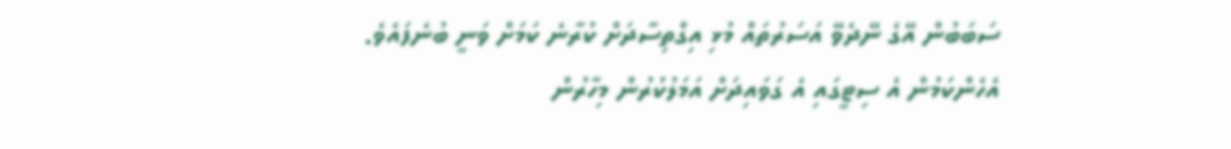ސަބަބުން އޭގެ ނޭދެވޭ އަސަރުތައް މުޅި އިގްތިސާދަށް ކުރާނެ ކަމަށް ވަނީ ބުނެފައެވެ.
އެހެންކަމުން އެ ސިޓީގައި އެ ގަވައިދަށް އަމަލުކުރުން މިހާރުން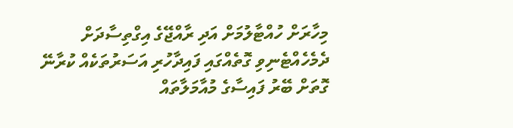މިހާރަށް ހުއްޓާލުމަށް އަދި ރާއްޖޭގެ އިގްތިސާދަށް ދެމެހެއްޓެނިވި ގޮތެއްގައި ފައިދާހުރި އަސަރުތަކެއް ކުރާނޭ ގޮތަށް ބޭރު ފައިސާގެ މުއާމަލާތައް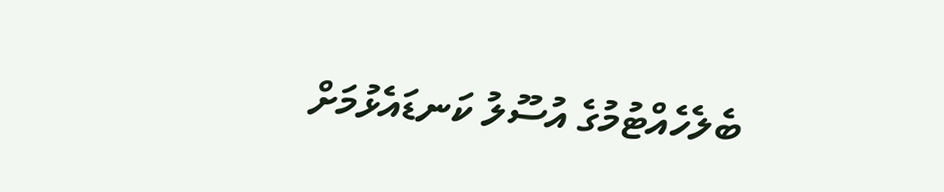ބެލެހެއްޓުމުގެ އުސޫލު ކަނޑައެޅުމަށް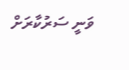ވަނީ ސަރުކާރަށް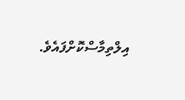އިލްތިމާސްކޮށްފައެވެ.